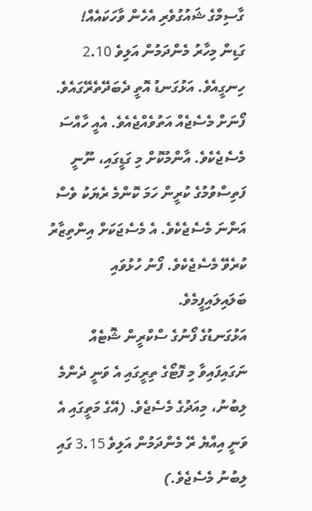ގާސިމްގެ ޝައުގުވެރި އެހެން ވާހަކައެއް!
ގަޑިން މިހާރު މެންދަމުން އަލިވެ 2.10 ހިނގީއެވެ. އަޅުގަނޑު އޮތީ ދެބަދޭތެރޭގައެވެ. ފޯނަށް މެސެޖެއް އަތުވެއްޖެއެވެ. އެއީ ހާއްސަ މެސެޖެކެވެ. އާންމުކޮށް މި ގަޑީގައި، ނޫނީ ފަތިސްވުމުގެ ކުރީން ހަމަ ކޮންމެ ރެޔަކު ވެސް އަންނަ މެސެޖެކެވެ. އެ މެސެޖަކަށް އިންތިޒާރު ކުރެވޭ މެސެޖެކެވެ. ފޯނު ހުޅުވައި ބަލައިލައިފީމެވެ.
އަޅުގަނޑުގެ ފޯނުގެ ސްކްރީން ޝޮޓެއް ނަގައިފައިވާ މި ފޮޓޯގެ ތިރީގައި އެ ވަނީ ދެންމެ ލިބުނު، މިއަދުގެ މެސެޖެވެ. (އޭގެ މަތީގައި އެ ވަނީ އިއްޔެ ރޭ މެންދަމުން އަލިވެ 3.15 ގައި ލިބުނު މެސެޖެވެ.)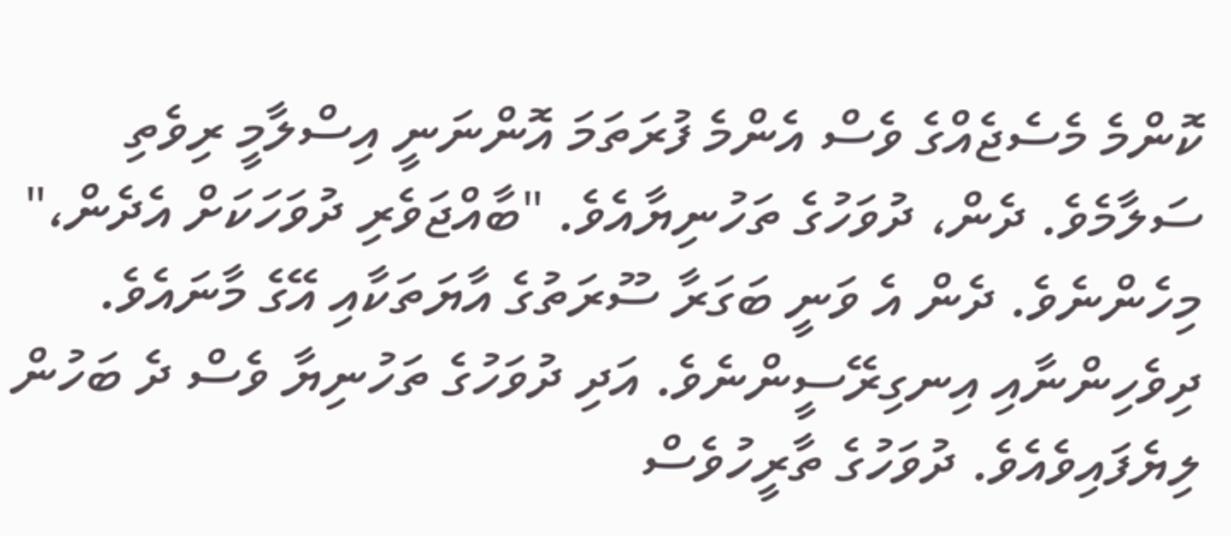ކޮންމެ މެސެޖެއްގެ ވެސް އެންމެ ފުރަތަމަ އޮންނަނީ އިސްލާމީ ރިވެތި ސަލާމެވެ. ދެން، ދުވަހުގެ ތަހުނިޔާއެވެ. "ބާއްޖަވެރި ދުވަހަކަށް އެދެން،" މިހެންނެވެ. ދެން އެ ވަނީ ބަގަރާ ސޫރަތުގެ އާޔަތަކާއި އޭގެ މާނައެވެ. ދިވެހިންނާއި އިނގިރޭސީންނެވެ. އަދި ދުވަހުގެ ތަހުނިޔާ ވެސް ދެ ބަހުން ލިޔެފައިވެއެވެ. ދުވަހުގެ ތާރީހުވެސް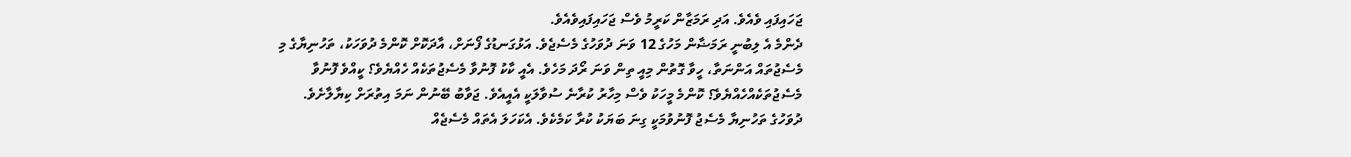ޖަހައިފައި ވެއެވެ. އަދި ރަމަޒާން ކަރީމު ވެސް ޖަހައިފައިވެއެވެ.
ދެންމެ އެ ލިބުނީ ރަމަޟާން މަހުގެ 12 ވަނަ ދުވަހުގެ މެސެޖެވެ. އަޅުގަނޑުގެ ފޯނަށް، އާދަކޮށް ކޮންމެ ދުވަހަކު، ތަހުނިޔާގެ މި މެސެޖުތައް އަންނަތާ، ހީވާ ގޮތުން މިއީ ތިން ވަނަ ރޯދަ މަހެވެ. އެއީ ކާކު ފޮނުވާ މެސެޖުތަކެއް ހެއްޔެވެ؟ ކީއްވެ ފޮނުވާ މެސެޖުތަކެއްހެއްޔެވެ؟ ކޮންމެ މީހަކު ވެސް މިހާރު ކުރާނެ ސުވާލަކީ އެއީއެވެ. ޖަވާބު ބޭނުން ނަމަ އިތުރަށް ކިޔާލާށެވެ.
ދުވަހުގެ ތަހުނިޔާ މެސެޖު ފޮނުވުމަކީ ގިނަ ބަޔަކު ކުރާ ކަމެކެވެ. އެކަހަލަ އެތައް މެސެޖެއް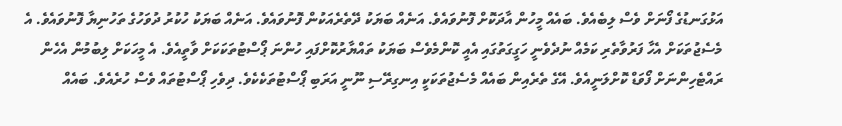އަޅުގަނޑުގެ ފޯނަށް ވެސް ލިބެއެވެ. ބައެއް މީހުން އާދަކޮށް ފޮނުވައެވެ. އަނެއް ބަޔަކު ދޭތެރެއަކުން ފޮނުވައެވެ. އަނެއް ބަޔަކު ހުކުރު ދުވަހުގެ ތަހުނިޔާ ފޮނުވައެވެ. އެ މެސެޖުތަކަށް އެހާ ފަރުވާތެރި ކަމެއް ނުދެވެނީ ހަގީގަތުގައި އެއީ ކޮންމެވެސް ބަޔަކު ތައްޔާރުކޮށްފައި ހުންނަ ޕޯސްޓުތަކަކަށް ވާތީއެވެ. އެ މީހަކަށް ލިބުމުން އެހެން ރައްޓެހިންނަށް ފޯވަޑް ކޮށްލަނީއެވެ. އޭގެ ތެރެއިން ބައެއް މެސެޖުތަކަކީ އިނގިރޭސި ނޫނީ އަރަބި ޕޯސްޓުތަކެކެވެ. ދިވެހި ޕޯސްޓުތައް ވެސް ހުރެއެވެ. ބައެއް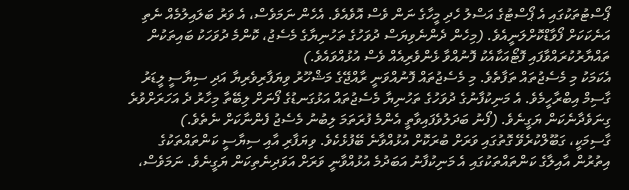ޕޯސްޓުތަކުގައި އެ ޕޯސްޓުގެ އަސްލު ހެދި މީހާގެ ނަން ވެސް އޮވެއެވެ. އެހެން ނަމަވެސް، އެ ވަރު ބަލައިލުމެއް ނެތި އަނެކަކަށް ފޯވާޑްކޮށްލަނީއެވެ. (މިހެން ދެންނެވިޔަސް ދުވަހުގެ ތަހުނިޔާގެ މެސެޖު، ކޮންމެ ދުވަހަކު ބައިތަކުން ތައްޔާރުކުރައްވާފައި ފޮޓޯއަކާއެކު ފޮނުއްވާ ޅެންވެރިއެއް ވެސް އުޅުއްވައެވެ.)
އެކަމަކު މި މެސެޖުތައް ތަފާތެވެ. މި މެސެޖުތައް ފޮނުއްވަނީ ރާއްޖޭގެ މަޝްހޫރު ވިޔަފާރިވެރިޔާ އަދި ސިޔާސީ ލީޑަރު ގާސިމް އިބްރާހީމެވެ. އެ މަނިކުފާނުގެ ދުވަހުގެ ތަހުނިޔާ މެސެޖުތައް އަޅުގަނޑުގެ ފޯނަށް ލިބޭތާ މިހާރު ދެ އަހަރަށްވުރެ ގިނަވެދާނެކަން ޔަގީނެވެ. (ފޯނު ބަދަލުވެފައިވާތީ އެންމެ ފުރަތަމަ ލިބުނު މެސެޖު ފެންނާކަށް ނެތެވެ.)
ގާސިމަކީ، ގަބޫލްކުރެވޭ ގޮތުގައި ވަރަށް ބުރަކޮށް އުޅުއްވާނެ ބޭފުޅެކެވެ. ވިޔަފާރި އާއި ސިޔާސީ ކަންތައްތަކުގެ އިތުރުން އާއިލާގެ ކަންތައްތަކުގައި އެ މަނިކުފާނު އަބަދުމެ އުޅުއްވާނީ ވަރަށް އަވަދިނެތިކަން ޔަގީނެވެ. ނަމަވެސް،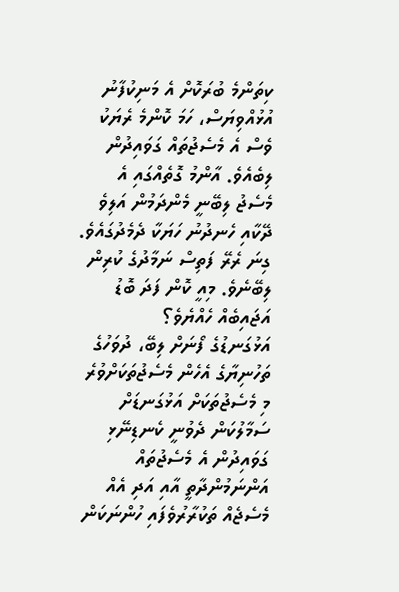ކިތަންމެ ބުރަކޮށް އެ މަނިކުފާނު އުޅުއްވިޔަސް، ހަމަ ކޮންމެ ރެޔަކު ވެސް އެ މެސެޖުތައް ގަވައިދުން ލިބެއެވެ. އާންމު ގޮތެއްގައި އެ މެސެޖު ލިބޭނީ މެންދަމުން އަލިވެ ދޭކާއި ހެނދުނު ހަޔަކާ ދެމެދުގައެވެ. ގިނަ ރެރޭ ފަތިސް ނަމާދުގެ ކުރިން ލިބޭނެވެ. މިއީ ކޮން ފަދަ ބޮޑު އަޖައިބެއް ހެއްޔެވެ؟
އަޅުގަނޑުގެ ފޯނަށް ލިބޭ، ދުވަހުގެ ތަހުނިޔާގެ އެހެން މެސެޖުތަކަށްވުރެ މި މެސެޖުތަކަށް އަޅުގަނޑަށް ސަމާލުކަން ދެވުނީ ކެނޑިނޭޅި ގަވައިދުން އެ މެސެޖުތައް އަންނަމުންދާތީ އާއި އަދި އެއް މެސެޖެއް ތަކުރާރުވެފައި ހުންނަކަން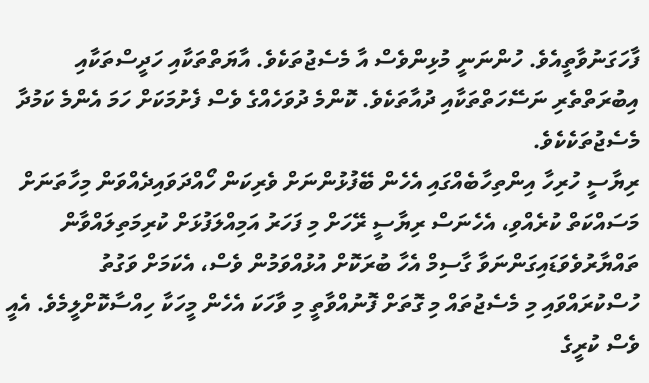ފާހަގަނުވާތީއެވެ. ހުންނަނީ މުޅިންވެސް އާ މެސެޖުތަކެވެ. އާޔަތްތަކާއި ހަދީސްތަކާއި އިބުރަތްތެރި ނަސޭހަތްތަކާއި ދުއާތަކެވެ. ކޮންމެ ދުވަހެއްގެ ވެސް ފެށުމަކަށް ހަމަ އެންމެ ކަމުދާ މެސެޖުތަކެކެވެ.
ރިޔާސީ ހުރިހާ އިންތިހާބެއްގައި އެހެން ބޭފުޅުންނަށް ވެރިކަން ހޯއްދަވައިދެއްވަން މިހާތަނަށް މަސައްކަތް ކުރެއްވި، އެހެނަސް ރިޔާސީ ރޭހަށް މި ފަހަރު އަމިއްލަފުޅަށް ކުރިމަތިލައްވާން ތައްޔާރުވެވަޑައިގަންނަވާ ގާސިމް އެހާ ބުރަކޮށް އުޅުއްވަމުން ވެސް، އެކަމަށް ވަގުތު ހުސްކުރައްވައި މި މެސެޖުތައް މި ގޮތަށް ފޮނުއްވާތީ މި ވާހަކަ އެހެން މީހަކާ ހިއްސާކޮށްލީމެވެ. އެއީ ވެސް ކުރީގެ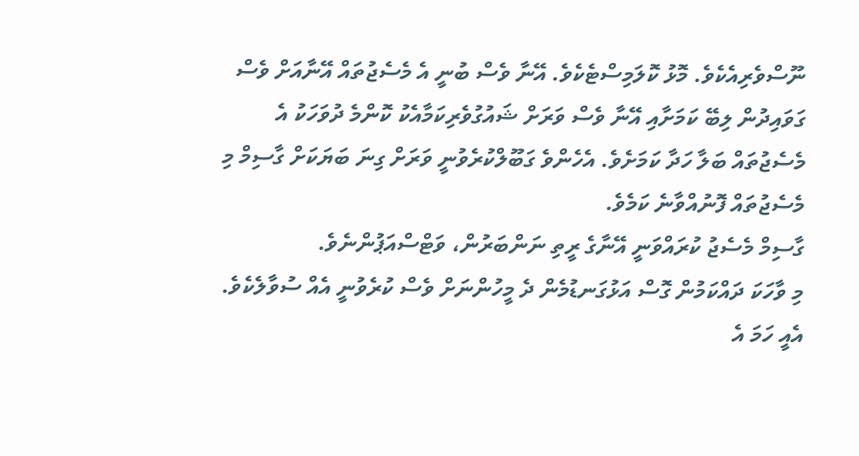ނޫސްވެރިއެކެވެ. މޮޅު ކޮލަމިސްޓެކެވެ. އޭނާ ވެސް ބުނީ އެ މެސެޖުތައް އޭނާއަށް ވެސް ގަވައިދުން ލިބޭ ކަމަށާއި އޭނާ ވެސް ވަރަށް ޝައުގުވެރިކަމާއެކު ކޮންމެ ދުވަހަކު އެ މެސެޖުތައް ބަލާ ހަދާ ކަމަށެވެ. އެހެންވެ ގަބޫލްކުރެވުނީ ވަރަށް ގިނަ ބަޔަކަށް ގާސިމް މި މެސެޖުތައް ފޮނުއްވާނެ ކަމެވެ.
ގާސިމް މެސެޖު ކުރައްވަނީ އޭނާގެ ރީތި ނަންބަރުން، ވަޓްސްއަޕުންނެވެ.
މި ވާހަކަ ދައްކަމުން ގޮސް އަޅުގަނޑުމެން ދެ މީހުންނަށް ވެސް ކުރެވުނީ އެއް ސުވާލެކެވެ. އެއީ ހަމަ އެ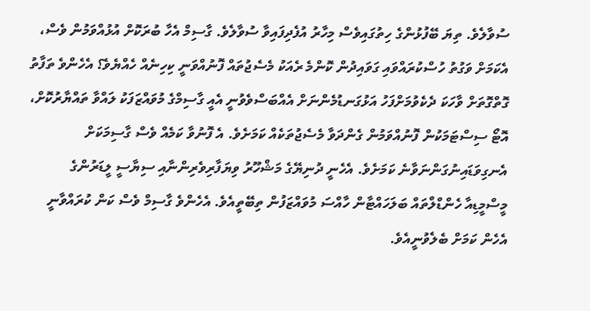ސުވާލެވެ. ތިޔަ ބޭފުޅުންގެ ހިތުގައިވެސް މިހާރު އުފެދިފައިވާ ސުވާލެވެ. ގާސިމް އެހާ ބުރަކޮށް އުޅުއްވަމުން ވެސް، އެކަމަށް ވަގުތު ހުސްކުރައްވައި ގަވައިދުން ކޮންމެ ރެއަކު މެސެޖުތައް ފޮނުއްވަނީ ކިހިނެއް ހެއްޔެވެ؟ އެހެންވެ ތަފާތު ގޮތްގޮތަށް ވާހަކަ ދެކެވުމަށްފަހު އަޅުގަނޑުމެންނަށް އެއްބަސްވެވުނީ އެއީ ގާސިމްގެ މުވައްޒަފަކު ލައްވާ ތައްޔާރުކޮށް، އޮޓޯ ސިސްޓަމަކުން ފޮނުއްވަމުން ގެންދަވާ މެސެޖުތަކެއް ކަމަށެވެ. އެ ފޮނުވާ ކަމެއް ވެސް ގާސިމަކަށް އެނގިވަޑައިނުގަންނަވާނެ ކަމަށެވެ. އެހެނީ ދުނިޔޭގެ މަޝްހޫރު ވިޔަފާރިވެރިންނާއި ސިޔާސީ ލީޑަރުންގެ މީސްމީޑިއާ ހެންޑްލްތައް ބަލަހައްޓާން ހާއްސަ މުވައްޒަފުން ތިބޭތީއެވެ. އެހެންވެ ގާސިމް ވެސް ކަން ކުރައްވާނީ އެހެން ކަމަށް ބެލެވުނީއެވެ.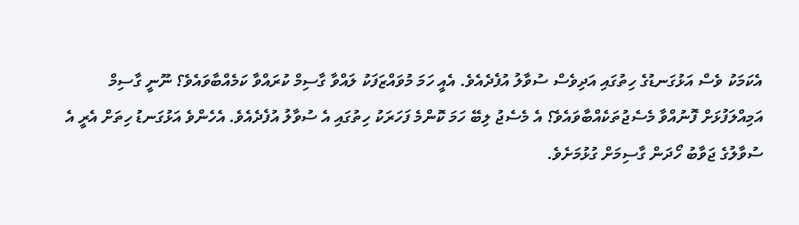އެކަމަކު ވެސް އަޅުގަނޑުގެ ހިތުގައި އަދިވެސް ސުވާލު އުފެދެއެވެ. އެއީ ހަމަ މުވައްޒަފަކު ލައްވާ ގާސިމް ކުރައްވާ ކަމެއްބާވައެވެ؟ ނޫނީ ގާސިމް އަމިއްލަފުޅަށް ފޮނުއްވާ މެސެޖުތަކެއްބާވައެވެ؟ އެ މެސެޖު ލިބޭ ހަމަ ކޮންމެ ފަހަރަކު ހިތުގައި އެ ސުވާލު އުފެދެއެވެ. އެހެންވެ އަޅުގަނޑު ހިތަށް އެރީ އެ ސުވާލުގެ ޖަވާބު ހޯދަން ގާސިމަށް ގުޅުމަށެވެ.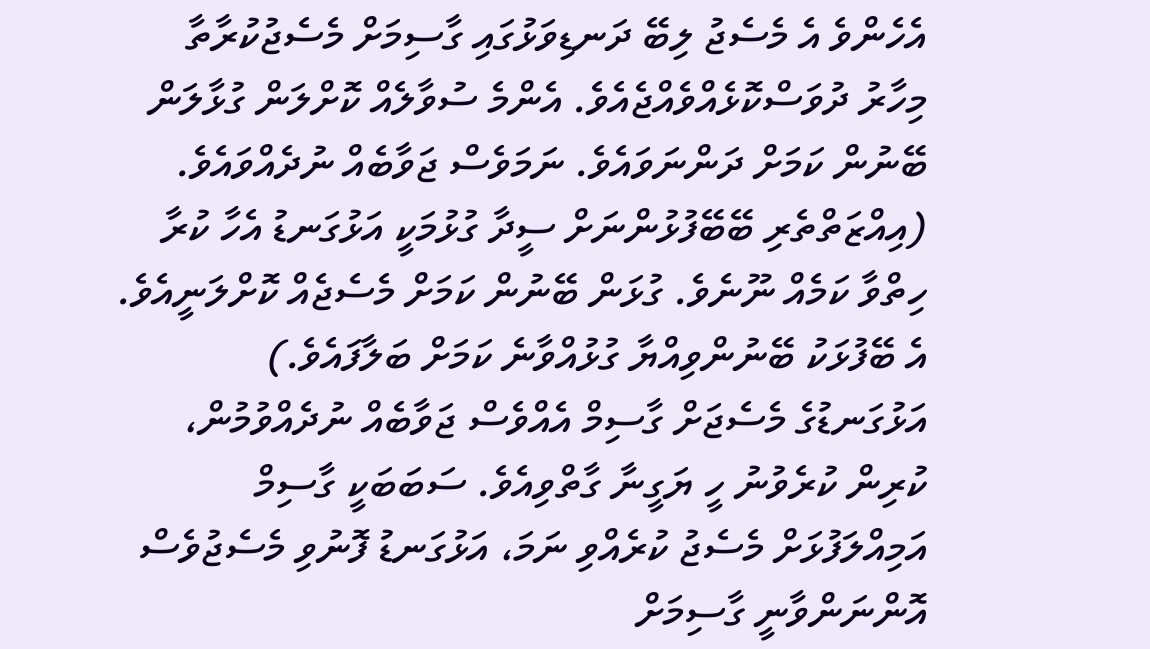އެހެންވެ އެ މެސެޖު ލިބޭ ދަނޑިވަޅުގައި ގާސިމަށް މެސެޖުކުރާތާ މިހާރު ދުވަސްކޮޅެއްވެއްޖެއެވެ. އެންމެ ސުވާލެއް ކޮށްލަން ގުޅާލަން ބޭނުން ކަމަށް ދަންނަވައެވެ. ނަމަވެސް ޖަވާބެއް ނުދެއްވައެވެ. (އިއްޒަތްތެރި ބޭބޭފުޅުންނަށް ސީދާ ގުޅުމަކީ އަޅުގަނޑު އެހާ ކުރާ ހިތްވާ ކަމެއް ނޫނެވެ. ގުޅަން ބޭނުން ކަމަށް މެސެޖެއް ކޮށްލަނީއެވެ. އެ ބޭފުޅަކު ބޭނުންވިއްޔާ ގުޅުއްވާނެ ކަމަށް ބަލާފައެވެ.)
އަޅުގަނޑުގެ މެސެޖަށް ގާސިމް އެއްވެސް ޖަވާބެއް ނުދެއްވުމުން، ކުރިން ކުރެވުނު ހީ ޔަގީނާ ގާތްވިއެވެ. ސަބަބަކީ ގާސިމް އަމިއްލަފުޅަށް މެސެޖު ކުރެއްވި ނަމަ، އަޅުގަނޑު ފޮނުވި މެސެޖުވެސް އޮންނަންވާނީ ގާސިމަށް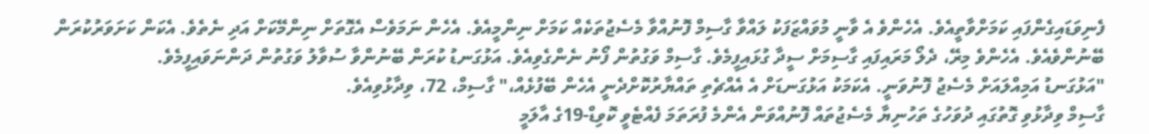ފެނިވަޑައިގެންފައި ކަމަށްވާތީއެވެ. އެހެންވެ އެ ވާނީ މުވައްޒަފަކު ލައްވާ ގާސިމް ފޮނުއްވާ މެސެޖުތަކެއް ކަމަށް ނިންމީއެވެ. އެހެން ނަމަވެސް އެގޮތަށް ނިންމޭކަށް އަދި ނެތެވެ. އެކަން ކަށަވަރުކުރަން ބޭނުންވެއެވެ. އެހެންވެ މިރޭ، ދެލޯ މަރައިފައި ގާސިމަށް ސީދާ ގުޅައިފީމެވެ. ގާސިމް ވަގުތުން ފޯނު ނެންގެވިއެވެ. އަޅުގަނޑު ކުރަން ބޭނުންވާ ސުވާލު ވަގުތުން ދަންނަވައިފީމެވެ.
"އަޅުގަނޑު އަމިއްލައަށް މެސެޖު ފޮނުވަނީ. އެކަމަކު އަޅުގަނޑަށް އެ އެއްޗެތި ތައްޔާރުކޮށްދެނީ އެހެން ބޭފުޅެއް،" ގާސިމް، 72، ވިދާޅުވިއެވެ.
ގާސިމް ވިދާޅުވި ގޮތުގައި ދުވަހުގެ ތަހުނިޔާ މެސެޖުތައް ފޮނުއްވަން އެންމެ ފުރަތަމަ ފެއްޓެވީ ކޮވިޑް-19ގެ އާލަމީ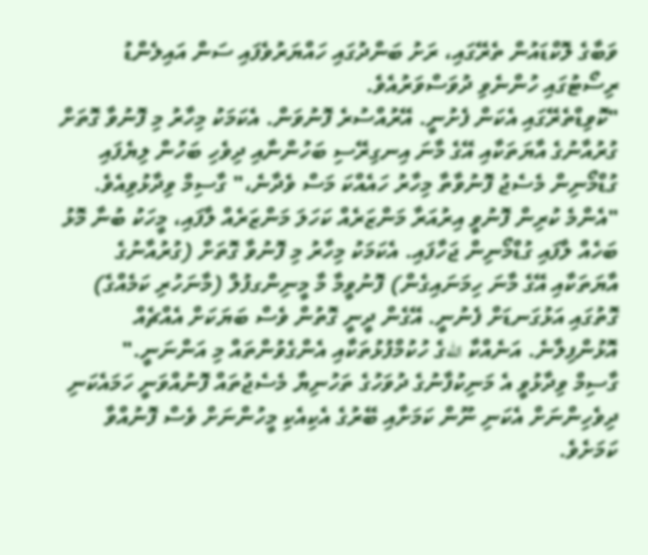ވަބާގެ ލޮކްޑައުން ތެރޭގައި، ރަށު ބަންދުގައި ހައްޔަރުވެފައި ސަން އައިލެންޑު ރިސޯޓުގައި ހުންނެވި ދުވަސްވަރުއެވެ.
"ކޮވިޑްތެރޭގައި އެކަން ފެށުނީ. އޭރުއްސުރެ ފޮނުވަން. އެކަމަކު މިހާރު މި ފޮނުވާ ގޮތަށް ގުރުއާނުގެ އާޔަތަކާއި އޭގެ މާނަ އިނގިރޭސި ބަހުންނާއި ދިވެހި ބަހުން ލިޔެފައި ގުޑްމޯނިން މެސެޖު ފޮނުވާތާ މިހާރު ހައެއްކަ މަސް ވެދާނެ،" ގާސިމް ވިދާޅުވިއެވެ. "އެންމެ ކުރިން ފޮނުވީ އިރުއަރާ މަންޒަރެއް ކަހަލަ މަންޒަރެއް ލާފައި، މީހަކު ބުނާ މޮޅު ބަހެއް ލާފައި ގުޑްމޯނިން ޖަހާފައި. އެކަމަކު މިހާރު މި ފޮނުވާ ގޮތަށް (ގުރުއާނުގެ އާޔަތަކާއި އޭގެ މާނަ ހިމަނައިގެން) ފޮނުވީމާ މާ މީނިންގފުލް (މާނަހުރި ކަމެއްގެ) ގޮތުގައި އަޅުގަނޑަށް ފެނުނީ. އޭގެން ދީނީ ގޮތުން ވެސް ބަޔަކަށް އެއްޗެއް އޮޅުންފިލާނެ. އަނެއްކާ اللهގެ ހުކުމްފުޅުތަކާއި އެންގެވުންތައް މި އަންނަނީ."
ގާސިމް ވިދާޅުވީ އެ މަނިކުފާނުގެ ދުވަހުގެ ތަހުނިޔާ މެސެޖުތައް ފޮނުއްވަނީ ހަމައެކަނި ދިވެހިންނަށް އެކަނި ނޫން ކަމަށާއި ބޭރުގެ އެކިއެކި މީހުންނަށް ވެސް ފޮނުއްވާ ކަމަށެވެ.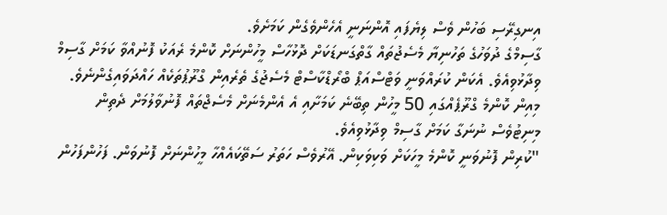އިނގިރޭސި ބަހުން ވެސް ލިޔެފައި އޮންނަނީ އެހެންވެގެން ކަމަށެވެ.
ގާސިމްގެ ދުވަހުގެ ތަހުނިޔާ މެސެޖުތައް ގާތްގަނޑަކަށް ދޮޅުހާސް މީހުންނަށް ކޮންމެ ރެއަކު ފޮނުއްވާ ކަމަށް ގާސިމް ވިދާޅުވިއެވެ. އެކަން ކުރައްވަނީ ވަޓްސްއަޕް ބްރޯޑްކާސްޓް މެސެޖުގެ ތެރެއިން ގްރޫޕުތަކެއް ހައްދަވައިގެންނެވެ. މިއިން ކޮންމެ ގްރޫޕެއްގައި 50 މީހުން ތިބޭނެ ކަމަށާއި އެ އެންމެނަށް މެސެޖްތައް ފޮނުވާލުމަށް ދެތިން މިނިޓުވެސް ނުނަގާ ކަމަށް ގާސިމް ވިދާޅުވިއެވެ.
"ކުރިން ފޮނުވަނީ ކޮންމެ މީހަކަށް ވަކިވަކިން. އޭރުވެސް ހަތަރު ސަތޭކައެއްހާ މީހުންނަށް ފޮނުވަން. ފަހުންފަހުން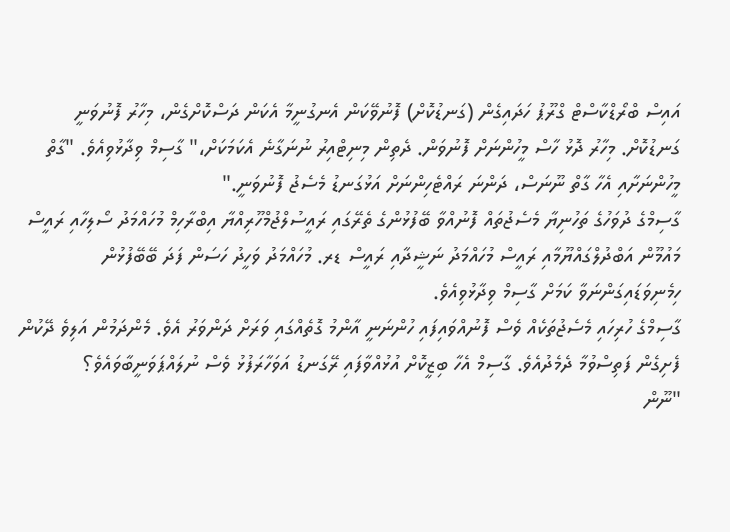އައިސް ބްރޯޑްކާސްޓް ގްރޫޕު ހަދައިގެން (ގަނޑުކޮށް) ފޮނުވޭކަން އެނގުނީމާ އެކަން ދަސްކޮށްގެން، މިހާރު ފޮނުވަނީ ގަނޑުކޮށް. މިހާރު ދޮޅު ހާސް މީހުންނަށް ފޮނުވަން. ދެތިން މިނިޓްއިރު ނުނަގާނެ އެކަމަކަށް،" ގާސިމް ވިދާޅުވިއެވެ. "ގާތް މީހުންނަށާއި އެހާ ގާތް ނޫނަސް، ދަންނަ ރައްޓެހިންނަށް އަޅުގަނޑު މެސެޖު ފޮނުވަނީ."
ގާސިމްގެ ދުވަހުގެ ތަހުނިޔާ މެސެޖުތައް ފޮނުއްވާ ބޭފުޅުންގެ ތެރޭގައި ރައީސުލްޖުމްހޫރިއްޔާ އިބްރާހިމް މުހައްމަދު ސޯލިހާއި ރައީސް މައުމޫން އަބްދުލްގައްޔޫމާއި ރައީސް މުހައްމަދު ނަޝީދާއި ރައީސް ޑރ. މުހައްމަދު ވަހީދު ހަސަން ފަދަ ބޭބޭފުޅުން ހިމެނިވަޑައިގަންނަވާ ކަމަށް ގާސިމް ވިދާޅުވިއެވެ.
ގާސިމްގެ ހުރިހައި މެސެޖުތަކެއް ވެސް ފޮނުއްވައިފައި ހުންނަނީ އާންމު ގޮތެއްގައި ވަރަށް ދަންވަރު އެވެ. މެންދަމުން އަލިވެ ދޭކުން ފެށިގެން ފަތިސްވުމާ ދެމެދުއެވެ. ގާސިމް އެހާ ބިޒީކޮށް އުޅުއްވާފައި ރޭގަނޑު އަވަހާރަފުޅު ވެސް ނުލައްޕަވަނީބާވައެވެ؟
"ނޫން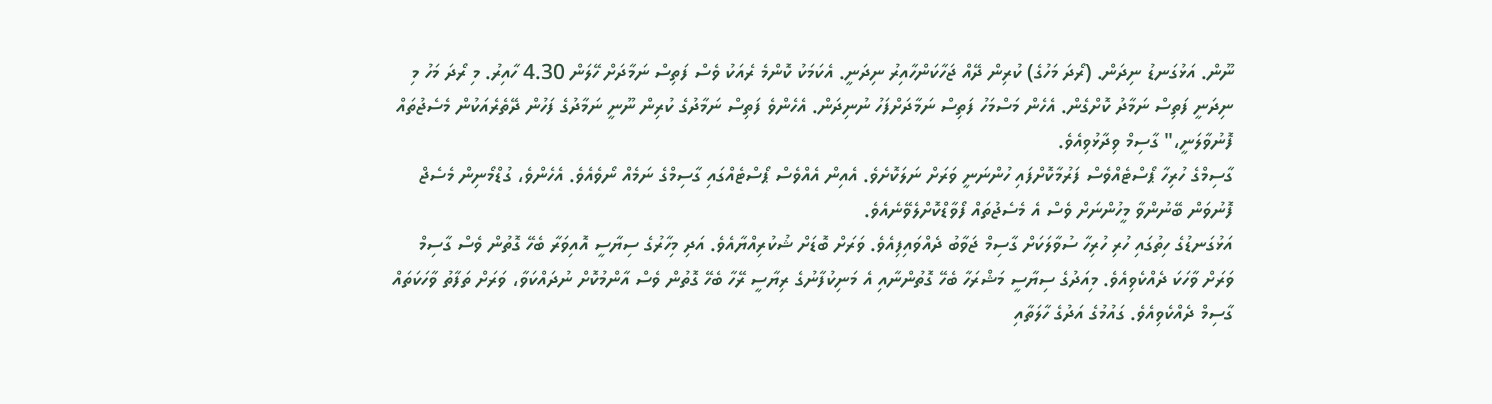ނޫން. އަޅުގަނޑު ނިދަން. (ރޯދަ މަހުގެ) ކުރިން ދޭއް ޖަހާކަންހާއިރު ނިދަނީ. އެކަމަކު ކޮންމެ ރެއަކު ވެސް ފަތިސް ނަމާދަށް ހޭލަން 4.30 ހާއިރު. މި ރޯދަ މަހު މި ނިދަނީ ފަތިސް ނަމާދު ކޮށްގެން. އެހެން މަސްމަހު ފަތިސް ނަމާދަށްފަހު ނުނިދަން. އެހެންވެ ފަތިސް ނަމާދުގެ ކުރިން ނޫނީ ނަމާދުގެ ފަހުން ދޭތެރެއަކުން މެސެޖުތައް ފޮނުވާލަނީ،" ގާސިމް ވިދާޅުވިއެވެ.
ގާސިމްގެ ހުރިހާ ޕޯސްޓެއްވެސް ފަރުމާކޮށްފައި ހުންނަނީ ވަރަށް ނަލަކޮށެވެ. އެއިން އެއްވެސް ޕޯސްޓެއްގައި ގާސިމްގެ ނަމެއް ނޯވެއެވެ. އެހެންވެ، ގުޑްމޯނިން މެސެޖް ފޮނުވަން ބޭނުންވާ މީހުންނަށް ވެސް އެ މެސެޖުތައް ފޯވާޑްކޮށްލެވޭނެއެވެ.
އަޅުގަނޑުގެ ހިތުގައި ހުރި ހުރިހާ ސުވާލަކަށް ގާސިމް ޖަވާބު ދެއްވައިފިއެވެ. ވަރަށް ބޮޑަށް ޝުކުރިއްޔާއެވެ. އަދި މިހާރުގެ ސިޔާސީ އޮއިވަރާ ބެހޭ ގޮތުން ވެސް ގާސިމް ވަރަށް ވާހަކަ ދެއްކެވިއެވެ. މިއަދުގެ ސިޔާސީ މަޝްރަހާ ބެހޭ ގޮތުންނާއި އެ މަނިކުފާނުގެ ރިޔާސީ ރޭހާ ބެހޭ ގޮތުން ވެސް އާންމުކޮށް ނުދައްކަވާ، ވަރަށް ތަފާތު ވާހަކަތައް ގާސިމް ދެއްކެވިއެވެ. ގައުމުގެ އަދުގެ ހާލަތާއި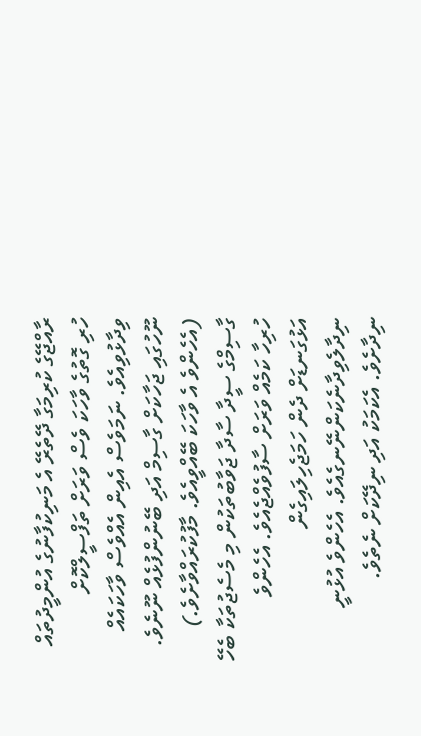ރާއްޖޭގެ ކުރިމަގާ ދޭތެރޭ އެ މަނިކުފާނުގެ އުންމީދުތައް ހުރި ގޮތުގެ ވާހަކަ ވެސް ވަރަށް ތަފްސީލްކޮށް ވިދާޅުވިއެވެ. ނަމަވެސް އެއިން އެއްވެސް ވާހަކައެއް ނޫހުގައި ޖަހާކަށް ގާސިމް އަދި ބޭނުންފުޅެއް ނޫނެވެ. (އެހެންވެ އެ ވާހަކަ ބޭއްވީއެވެ. މާފުކުރައްވާށެވެ.)
ގާސިމްގެ ސީދާ ސާދާ ޖަވާބުތަކުން މި މެސެޖުތަކާ ބެހޭ ހުރިހާ ކަމެއް ވަރަށް ސާފުވެއްޖެއެވެ. އެހެންވެ އަޅުގަނޑަށް ދެން ހަމަޖެހިލައިގެން ނިދާލެވިދާނެކަންނޭނގެއެވެ. އެހެންވެ އުޅުނީ ނިދާށެވެ. އެކަމަކު އަދި ނިދޭކަށް ނެތެވެ.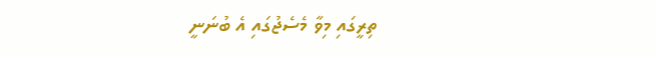ތިރީގައި މިވާ މެސެޖުގައި އެ ބުނަނީ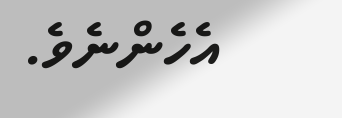އެހެންނެވެ.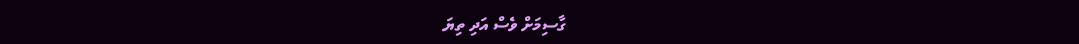ގާސިމަށް ވެސް އަދި ތިޔަ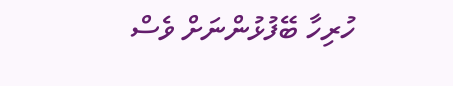ހުރިހާ ބޭފުޅުންނަށް ވެސް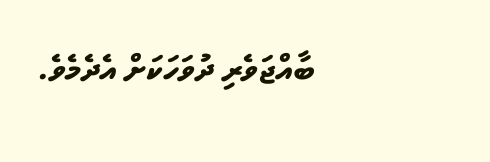ބާއްޖަވެރި ދުވަހަކަށް އެދެމެވެ.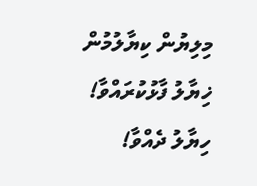މިލިޔުން ކިޔާލުމުން
ޚިޔާލު ފާޅުކުރައްވާ!
ހިޔާލު ދެއްވާ!